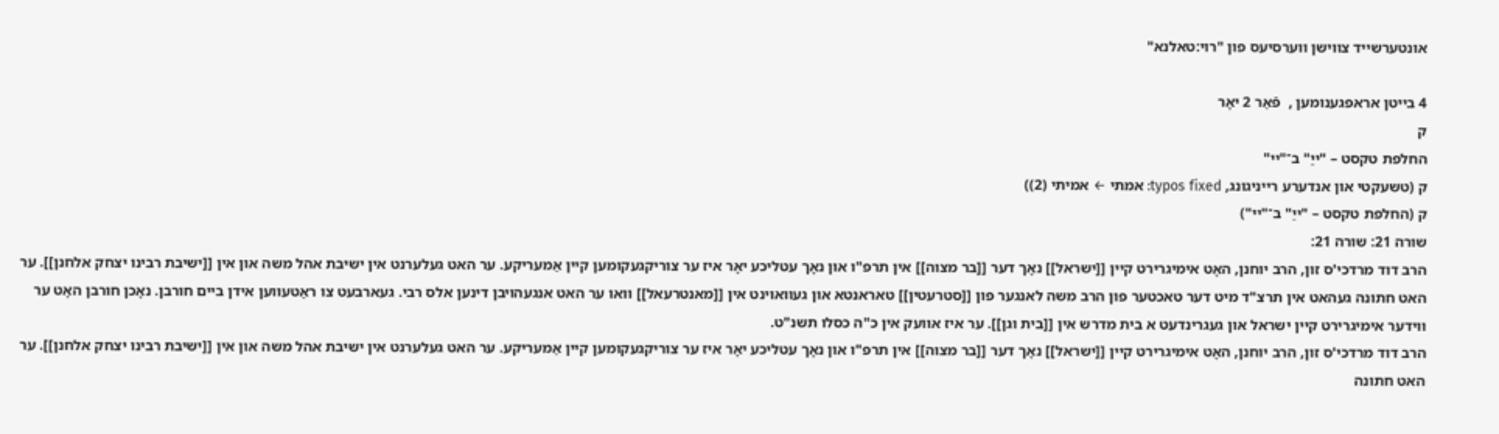אונטערשייד צווישן ווערסיעס פון "רוי:טאלנא"

4 בייטן אראפגענומען ,  פֿאַר 2 יאָר
ק
החלפת טקסט – "ייַ" ב־"יי"
ק (טשעקטי און אנדערע רייניגונג, typos fixed: אמתי ← אמיתי (2))
ק (החלפת טקסט – "ייַ" ב־"יי")
שורה 21: שורה 21:
הרב דוד מרדכי'ס זון, הרב יוחנן, האָט אימיגרירט קיין [[ישראל]] נאָך דער [[בר מצוה]] אין תרפ"ו און נאָך עטליכע יאָר איז ער צוריקגעקומען קיין אַמעריקע. ער האט געלערנט אין ישיבת אהל משה און אין [[ישיבת רבינו יצחק אלחנן]]. ער האט חתונה געהאט אין תרצ"ד מיט דער טאכטער פון הרב משה לאנגער פון [[סטרעטין]] טאראנטא און געוואוינט אין [[מאנטרעאל]] וואו ער האט אנגעהויבן דינען אלס רבי. געארבעט צו ראַטעווען אידן ביים חורבן. נאָכן חורבן האָט ער ווידער אימיגרירט קיין ישראל און געגרינדעט א בית מדרש אין [[בית וגן]]. ער איז אוועק אין כ"ה כסלו תשנ"ט.
הרב דוד מרדכי'ס זון, הרב יוחנן, האָט אימיגרירט קיין [[ישראל]] נאָך דער [[בר מצוה]] אין תרפ"ו און נאָך עטליכע יאָר איז ער צוריקגעקומען קיין אַמעריקע. ער האט געלערנט אין ישיבת אהל משה און אין [[ישיבת רבינו יצחק אלחנן]]. ער האט חתונה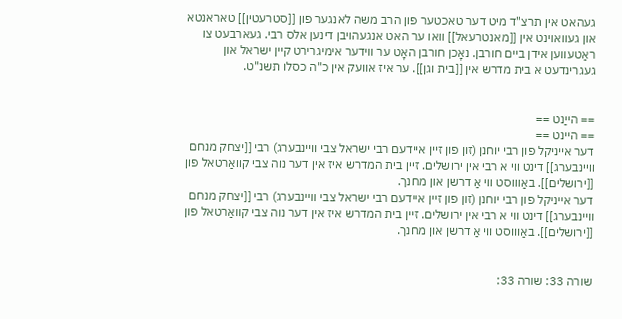געהאט אין תרצ"ד מיט דער טאכטער פון הרב משה לאנגער פון [[סטרעטין]] טאראנטא און געוואוינט אין [[מאנטרעאל]] וואו ער האט אנגעהויבן דינען אלס רבי. געארבעט צו ראַטעווען אידן ביים חורבן. נאָכן חורבן האָט ער ווידער אימיגרירט קיין ישראל און געגרינדעט א בית מדרש אין [[בית וגן]]. ער איז אוועק אין כ"ה כסלו תשנ"ט.


== הייַנט ==
== היינט ==
דער אייניקל פון רבי יוחנן (זון פון זיין איידעם רבי ישראל צבי וויינבערג) רבי [[יצחק מנחם וויינבערג]] דינט ווי א רבי אין ירושלים. זיין בית המדרש איז אין דער נוה צבי קוואַרטאל פון [[ירושלים]]. באַוווסט ווי אַ דרשן און מחנך.
דער אייניקל פון רבי יוחנן (זון פון זיין איידעם רבי ישראל צבי וויינבערג) רבי [[יצחק מנחם וויינבערג]] דינט ווי א רבי אין ירושלים. זיין בית המדרש איז אין דער נוה צבי קוואַרטאל פון [[ירושלים]]. באַוווסט ווי אַ דרשן און מחנך.


שורה 33: שורה 33: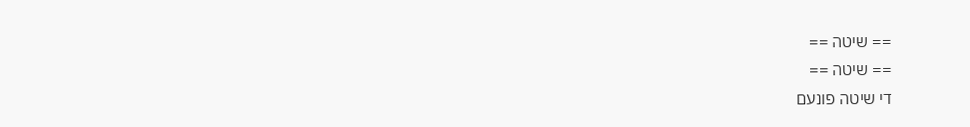== שיטה ==
== שיטה ==
די שיטה פונעם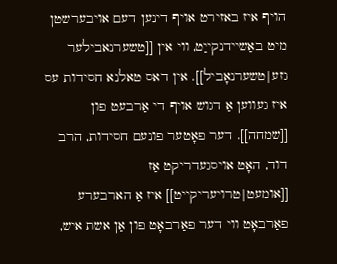הויף איז באזירט אויף דינען דעם אויבערשטן מיט באַשיידנקייַט, ווי אין [[טשערנאבילער גזע|טשערנאָביל]]. אין דאס טאלנא חסידות עס איז געווען אַ דגוש אויף די אַרבעט פון [[שמחה]]. דער פאָטער פונעם חסידות, הרב דוד, האָט אויסגעדריקט אַז [[אומעט|טרויעריקייט]] איז אַ הארבערע פאַרבאָט ווי דער פאַרבאָט פון אַן אשת איש,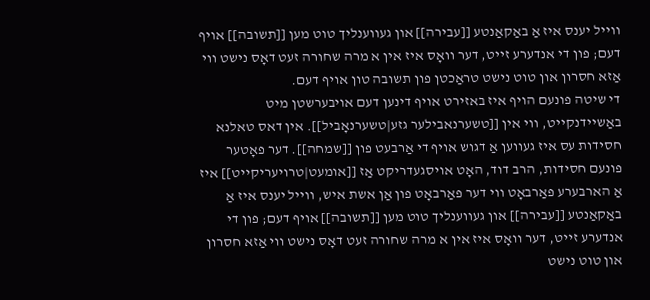ווייל יענס איז אַ באַקאַנטע [[עבירה]] און געווענליך טוט מען [[תשובה]] אויף דעם; פון די אנדערע זייט, דער וואָס איז אין א מרה שחורה זעט דאָס נישט ווי אַזא חסרון און טוט נישט טראַכטן פון תשובה טון אויף דעם.
די שיטה פונעם הויף איז באזירט אויף דינען דעם אויבערשטן מיט באַשיידנקייט, ווי אין [[טשערנאבילער גזע|טשערנאָביל]]. אין דאס טאלנא חסידות עס איז געווען אַ דגוש אויף די אַרבעט פון [[שמחה]]. דער פאָטער פונעם חסידות, הרב דוד, האָט אויסגעדריקט אַז [[אומעט|טרויעריקייט]] איז אַ הארבערע פאַרבאָט ווי דער פאַרבאָט פון אַן אשת איש, ווייל יענס איז אַ באַקאַנטע [[עבירה]] און געווענליך טוט מען [[תשובה]] אויף דעם; פון די אנדערע זייט, דער וואָס איז אין א מרה שחורה זעט דאָס נישט ווי אַזא חסרון און טוט נישט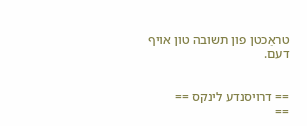טראַכטן פון תשובה טון אויף דעם.


== דרויסנדע לינקס ==
==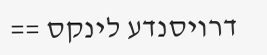דרויסנדע לינקס ==